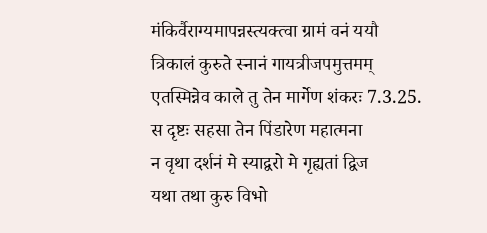मंकिर्वैराग्यमापन्नस्त्यक्त्वा ग्रामं वनं ययौ
त्रिकालं कुरुते स्नानं गायत्रीजपमुत्तमम्
एतस्मिन्नेव काले तु तेन मार्गेण शंकरः 7.3.25.
स दृष्टः सहसा तेन पिंडारेण महात्मना
न वृथा दर्शनं मे स्याद्वरो मे गृह्यतां द्विज
यथा तथा कुरु विभो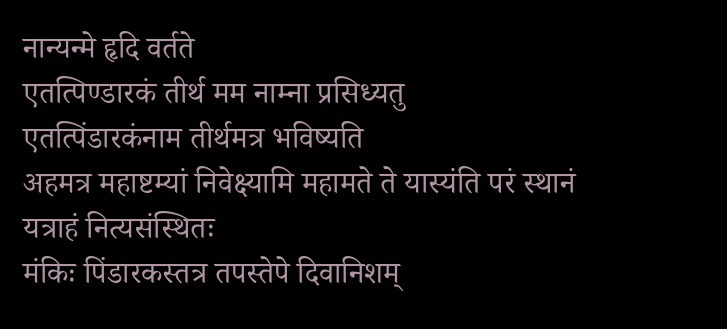नान्यन्मे हृदि वर्तते
एतत्पिण्डारकं तीर्थ मम नाम्ना प्रसिध्यतु
एतत्पिंडारकंनाम तीर्थमत्र भविष्यति
अहमत्र महाष्टम्यां निवेक्ष्यामि महामते ते यास्यंति परं स्थानं यत्राहं नित्यसंस्थितः
मंकिः पिंडारकस्तत्र तपस्तेपे दिवानिशम्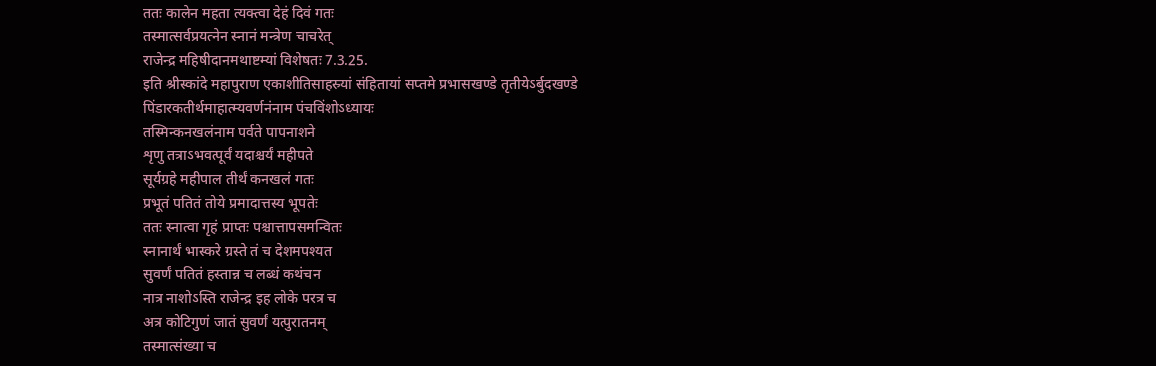ततः कालेन महता त्यक्त्वा देहं दिवं गतः
तस्मात्सर्वप्रयत्नेन स्नानं मन्त्रेण चाचरेत्
राजेन्द्र महिषीदानमथाष्टम्यां विशेषतः 7.3.25.
इति श्रीस्कांदे महापुराण एकाशीतिसाहस्र्यां संहितायां सप्तमे प्रभासखण्डे तृतीयेऽर्बुदखण्डे पिंडारकतीर्थमाहात्म्यवर्णनंनाम पंचविंशोऽध्यायः
तस्मिन्कनखलंनाम पर्वते पापनाशने
शृणु तत्राऽभवत्पूर्वं यदाश्चर्यं महीपते
सूर्यग्रहे महीपाल तीर्थं कनखलं गतः
प्रभूतं पतितं तोये प्रमादात्तस्य भूपतेः
ततः स्नात्वा गृहं प्राप्तः पश्चात्तापसमन्वितः
स्नानार्थं भास्करे ग्रस्ते तं च देशमपश्यत
सुवर्णं पतितं हस्तान्न च लब्धं कथंचन
नात्र नाशोऽस्ति राजेन्द्र इह लोके परत्र च
अत्र कोटिगुणं जातं सुवर्णं यत्पुरातनम्
तस्मात्संख्या च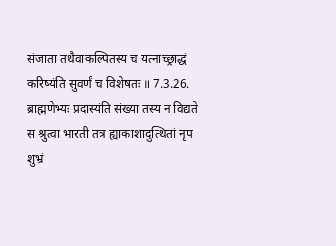संजाता तथैवाकल्पितस्य च यत्नाच्छ्राद्धं करिष्यंति सुवर्णं च विशेषतः ॥ 7.3.26.
ब्राह्मणेभ्यः प्रदास्यंति संख्या तस्य न विद्यते
स श्रुत्वा भारती तत्र ह्याकाशादुत्थितां नृप
शुभ्रं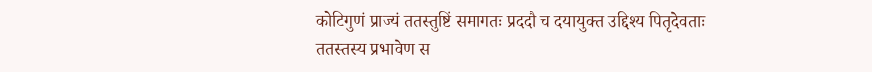कोटिगुणं प्राज्यं ततस्तुष्टिं समागतः प्रददौ च दयायुक्त उद्दिश्य पितृदेवताः
ततस्तस्य प्रभावेण स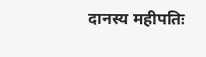दानस्य महीपतिः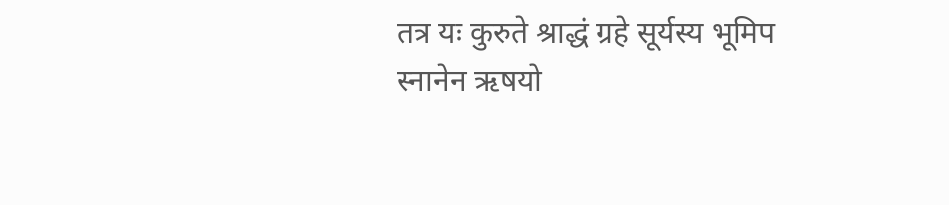तत्र यः कुरुते श्राद्धं ग्रहे सूर्यस्य भूमिप
स्नानेन ऋषयो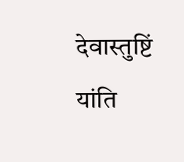देवास्तुष्टिं यांति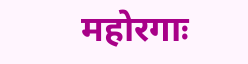महोरगाः